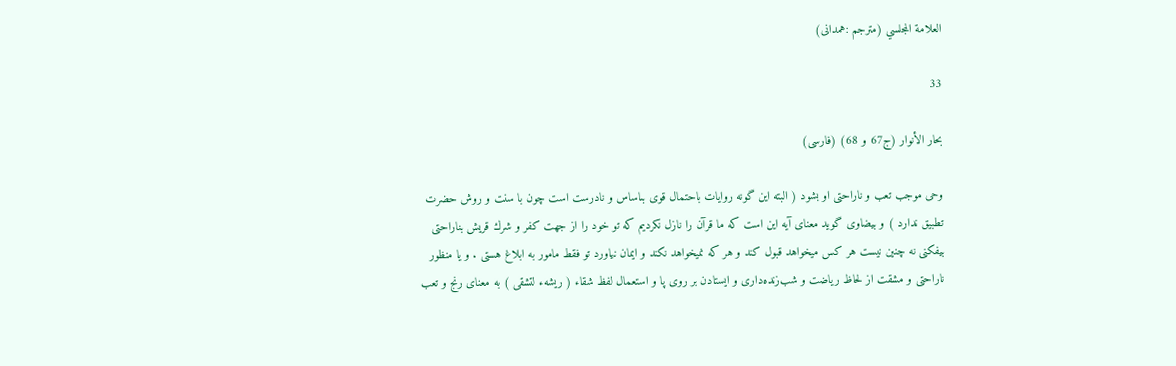العلامة المجلسي (مترجم :همدانى)

33

بحار الأنوار (ج67 و 68) (فارسى)

وحى موجب تعب و ناراحتى او بشود ( البته اين گونه روايات باحتمال قوى بىاساس و نادرست است چون با سنت و روش حضرت تطبيق ندارد ) و بيضاوى گويد معناى آيه اين است كه ما قرآن را نازل نكرديم كه تو خود را از جهت كفر و شرك قريش بناراحتى بيفكنى نه چنين نيست هر كس ميخواهد قبول كند و هر كه نميخواهد نكند و ايمان نياورد تو فقط مامور به ابلاغ هستى . و يا منظور ناراحتى و مشقت از لحاظ رياضت و شب‌زنده‌دارى و ايستادن بر روى پا و استعمال لفظ شقاء ( ريشهء لتشقى ) به معناى رنج و تعب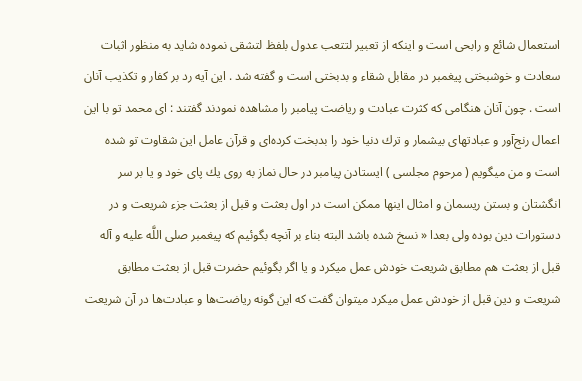استعمال شائع و رابحى است و اينكه از تعبير لتتعب عدول بلفظ لتشقى نموده شايد به منظور اثبات سعادت و خوشبختى پيغمبر در مقابل شقاء و بدبختى است و گفته شد . اين آيه رد بر كفار و تكذيب آنان است . چون آنان هنگامى كه كثرت عبادت و رياضت پيامبر را مشاهده نمودند گفتند : اى محمد تو با اين اعمال رنج‌آور و عبادتهاى بيشمار و ترك دنيا خود را بدبخت كرده‌اى و قرآن عامل اين شقاوت تو شده است و من ميگويم ( مرحوم مجلسى ) ايستادن پيامبر در حال نماز به روى يك پاى خود و يا بر سر انگشتان و بستن ريسمان و امثال اينها ممكن است در اول بعثت و قبل از بعثت جزء شريعت و در دستورات دين بوده ولى بعدا « نسخ شده باشد البته بناء بر آنچه بگوئيم كه پيغمبر صلى اللَّه عليه و آله قبل از بعثت هم مطابق شريعت خودش عمل ميكرد و يا اگر بگوئيم حضرت قبل از بعثت مطابق شريعت و دين قبل از خودش عمل ميكرد ميتوان گفت كه اين گونه رياضت‌ها و عبادت‌ها در آن شريعت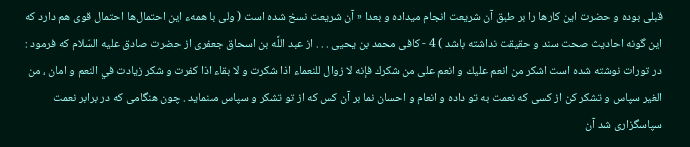قبلى بوده و حضرت اين كارها را بر طبق آن شريعت انجام ميداده و بعدا « آن شريعت نسخ شده است ( ولى با همهء اين احتمال‌ها احتمال قوى هم دارد كه اين گونه احاديث صحت سند و حقيقت نداشته باشد ) 4 - كافى محمد بن يحيى . . . از عبد اللَّه بن اسحاق جعفرى از حضرت صادق عليه السّلام كه فرمود : در تورات نوشته شده است اشكر من انعم عليك و انعم على من شكرك فإنه لا زوال للنعماء اذا شكرت و لا بقاء اذا كفرت و شكر زيادت في النعم و امان ، من الغير سپاس و تشكر كن از كسى كه نعمت به تو داده و انعام و احسان نما بر آن كس كه از تو تشكر و سپاس مىنمايد . چون هنگامى كه در برابر نعمت سپاسگزارى شد آن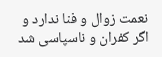نعمت زوال و فنا ندارد و اگر كفران و ناسپاسى شد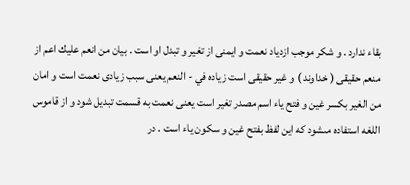بقاء ندارد . و شكر موجب ازدياد نعمت و ايمنى از تغير و تبدل او است . بيان من انعم عليك اعم از منعم حقيقى ( خداوند ) و غير حقيقى است زياده في - النعم يعنى سبب زيادى نعمت است و امان من الغير بكسر غين و فتح ياء اسم مصدر تغير است يعنى نعمت به قسمت تبديل شود و از قاموس اللغه استفاده مىشود كه اين لفظ بفتح غين و سكون ياء است . در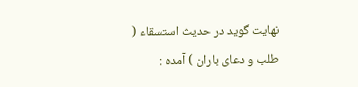نهايت گويد در حديث استسقاء ( طلب و دعاى باران ) آمده :